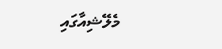މެލޭޝިއާގައި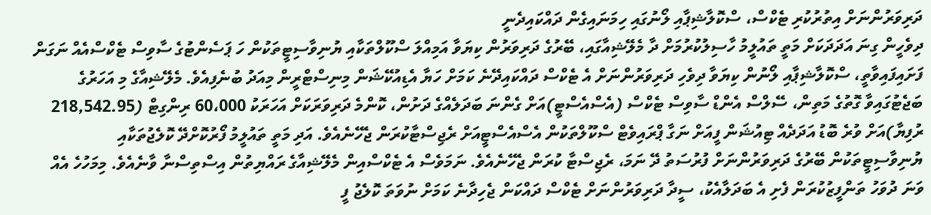ދަރިވަރުންނަށް އިތުރުކުރި ޓެކްސް، ސްކޮލާޝިޕާއި ލޯނުގައި ހިމަނައިގެން ދައްކައިދެނީ
ދިވެހީން ގިނަ އަދަދަކަށް މަތީ ތައުލީމު ހާސިލުކުރުމަށް ދާ މެލޭޝިއާގައި، ބޭރުގެ ދަރިވަރުން ކިޔަވާ އަމިއްލަ ސްކޫލްތަކާއި ޔުނިވާސިޓީތަކުން ހަ ޕަސެންޓުގެ ސާވިސް ޓެކްސްއެއް ނަގަން ފަށައިފައިވާތީ، ސްކޮލާޝިޕާއި ލޯނުން ކިޔަވާ ދިވެހި ދަރިވަރުންނަށް އެ ޓެކްސް ދައްކައިދޭނެ ކަމަށް ހަޔާ އެޑިއުކޭޝަން މިނިސްޓްރީން މިއަދު ބުނެފިއެވެ. މެލޭޝިއާގެ މި އަހަރުގެ ބަޖެޓުގައިވާ ގޮތުގެ މަތިން، ސޭލްސް އެންޑް ސާވިސް ޓެކްސް (އެސްއެސްޓީ)އަށް ގެންނަ ބަދަލެއްގެ ދަށުން، ކޮންމެ ދަރިވަރަކަށް އަހަރަކު 60،000 ރިންގިޓް (218,542.95 ރުފިޔާ)އަށް ވުރެ ބޮޑު އަދަދެއް ޓިއުޝަން ފީއަށް ނަގާ ޕްރައިވެޓް ސްކޫލްތަކުން އެސްއެސްޓީއަށް ރެޖިސްޓާކުރަން ޖެހޭނެއެވެ. އަދި މަތީ ތައުލީމު ފޯރުކޮށްދޭ ކޮލެޖުތަކާއި ޔުނިވާސިޓީތަކުން ބޭރުގެ ދަރިވަރުންނަށް ފުރުސަތު ދޭ ނަމަ، ރެޖިސްޓާ ކުރަން ޖެހޭނެއެވެ. ނަމަވެސް އެ ޓެކްސްއިން މެލޭޝިއާގެ ރައްޔިތުން އިސްތިސްނާ ވާނެއެވެ. މިމަހުހެ އެއް ވަނަ ދުވަހު ތަންފީޒުކުރަން ފެށި އެ ބަދަލާއެކު، ސީދާ ދަރިވަރުންނަށް ޓެކްސް ދައްކަން ޖެހިދާނެ ކަމަށް ނުވަތަ ކޮލެޖު ފީ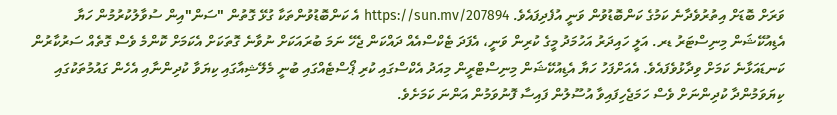ވަރަށް ބޮޑަށް އިތުރުވެދާނެ ކަމުގެ ކަންބޮޑުވުން ވަނީ އުފެދިފައެވެ. https://sun.mv/207894 އެ ކަންބޮޑުވުންތަކާ ގުޅޭ ގޮތުން "ސަން"އިން ސުވާލުކުރުމުން ހަޔާ އެޑިއުކޭޝަން މިނިސްޓަރު ޑރ. އަލީ ހައިދަރު އަހުމަދު މީގެ ކުރިން ވަނީ، އެފަދަ ޓެކްސްއެއް ދައްކަން ޖެހޭ ނަމަ ބުރައަކަށް ނުވާނެ ގޮތަކަށް އެކަމަށް ކޮންމެ ވެސް ގޮތެއް ސަރުކާރުން ކަނޑައަޅާނެ ކަމަށް ވިދާޅުވެފައެވެ. އެއަށްފަހު ހަޔާ އެޑިއުކޭޝަން މިނިސްޓްރީން މިއަދު އެކްސްގައި ކުރި ޕޯސްޓެއްގައި ބުނީ މެލޭޝިއާގައި ކިޔަވާ ކުދިންނާއި އެހެން ގައުމުތަކުގައި ކިޔަވަމުންދާ ކުދިންނަށް ވެސް ހަމަޖެހިފައިވާ އުސޫލުން ފައިސާ ފޮނުވަމުން އަންނަ ކަމަށެވެ.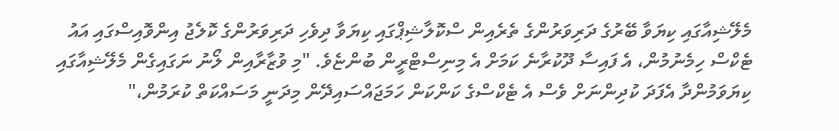މެލޭޝިއާގައި ކިޔަވާ ބޭރުގެ ދަރިވަރުންގެ ތެރެއިން ސްކޮލާޝިޕްގައި ކިޔަވާ ދިވެހި ދަރިވަރުންގެ ކޮލެޖު އިންވޮއިސްގައި އައު ޓެކްސް ހިމެނުމުން، އެ ފައިސާ ދޫކުރާނެ ކަމަށް އެ މިނިސްޓްރީން ބުންޏެވެ. "މި ވުޒާރާއިން ލޯނު ނަގައިގެން މެލޭޝިއާގައި ކިޔަވަމުންދާ އެފަދަ ކުދިންނަށް ވެސް އެ ޓެކްސްގެ ކަންކަން ހަމަޖައްސައިދޭން މިދަނީ މަސައްކަތް ކުރަމުން،"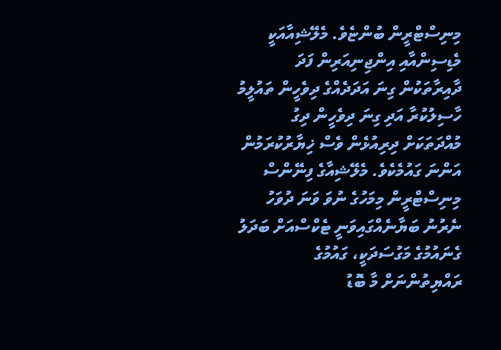މިނިސްޓްރީން ބުންޏެވެ. މެލޭޝިއާއަކީ މެޑިސިންއާއި އިންޖިނިއަރިން ފަދަ ދާއިރާތަކުން ގިނަ އަދަދެއްގެ ދިވެހީން ތައުލީމު ހާސިލުކުރާ އަދި ގިނަ ދިވެހީން ދިގު މުއްދަތަކަށް ދިރިއުޅެން ވެސް ޚިޔާރުކުރަމުން އަންނަ ގައުމެކެވެ. މެލޭޝިއާގެ ފިނޭންސް މިނިސްޓްރީން މިމަހުގެ ނުވަ ވަނަ ދުވަހު ނެރުނު ބަޔާނެއްގައިވަނީ ޓެކްސްއަށް ބަދަލު ގެނައުމުގެ މަގުސަދަކީ، ގައުމުގެ ރައްޔިތުންނަށް މާ ބޮޑު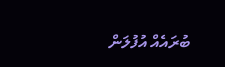ބުރައެއް އުފުލަން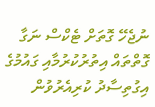ނުޖެހޭ ގޮތަށް ޓެކްސް ނަގާ ގޮތްތައް އިތުރުކުރުމާއި ގައުމުގެ އިގުތިސާދު ކުރިއެރުވުން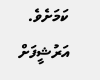ކަމަށެވެ.
އަރުޝީފަށް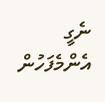ނެގީ
އެންމެފަހުން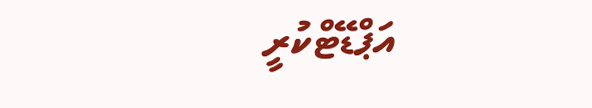އަޕްޑޭޓްކުރީ